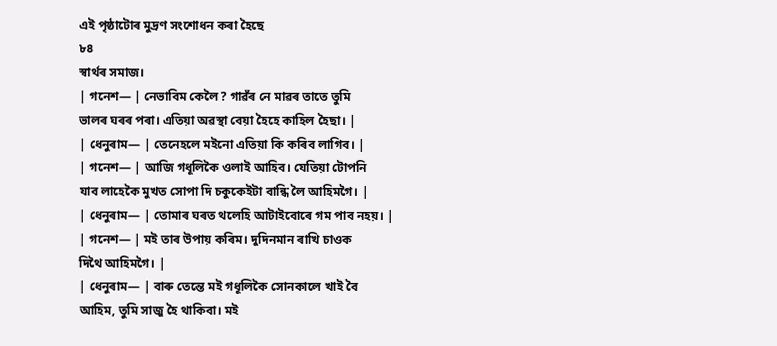এই পৃষ্ঠাটোৰ মুদ্ৰণ সংশোধন কৰা হৈছে
৮৪
স্বাৰ্থৰ সমাজ।
| গনেশ— | নেভাবিম কেলৈ? গাৱঁৰ নে মাৱৰ তাতে তুমি
ভালৰ ঘৰৰ পৰা। এতিয়া অৱস্থা বেয়া হৈহে কাহিল হৈছা। |
| ধেনুৰাম— | তেনেহলে মইনো এতিয়া কি কৰিব লাগিব। |
| গনেশ— | আজি গধূলিকৈ ওলাই আহিব। যেতিয়া টোপনি
যাব লাহেকৈ মুখত সোপা দি চকুকেইটা বান্ধি লৈ আহিমগৈ। |
| ধেনুৰাম— | তোমাৰ ঘৰত থলেহি আটাইবোৰে গম পাব নহয়। |
| গনেশ— | মই তাৰ উপায় কৰিম। দুদিনমান ৰাখি চাওক
দিথৈ আহিমগৈ। |
| ধেনুৰাম— | বাৰু তেন্তে মই গধূলিকৈ সোনকালে খাই বৈ
আহিম, তুমি সাজু হৈ থাকিবা। মই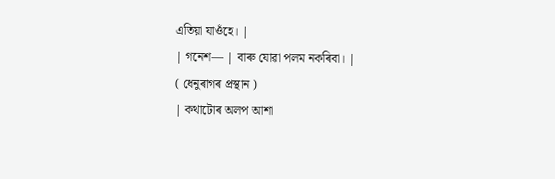এতিয়া যাওঁহে। |
| গনেশ— | বাৰু যোৱা পলম নকৰিবা। |
( ধেনুৰাগৰ প্ৰস্থান )
| কথাটোৰ অলপ আশা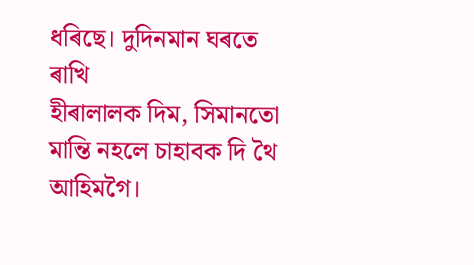ধৰিছে। দুদিনমান ঘৰতে ৰাখি
হীৰালালক দিম, সিমানতো মান্তি নহলে চাহাবক দি থৈ আহিমগৈ।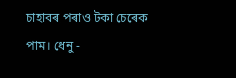চাহাবৰ পৰাও টকা চেৰেক পাম। ধেনু -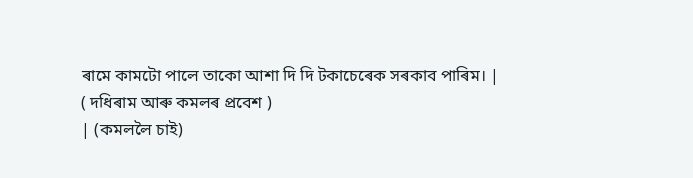ৰামে কামটো পালে তাকো আশা দি দি টকাচেৰেক সৰকাব পাৰিম। |
( দধিৰাম আৰু কমলৰ প্ৰবেশ )
| (কমললৈ চাই)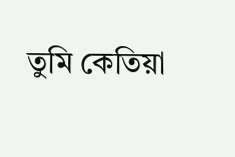তুমি কেতিয়া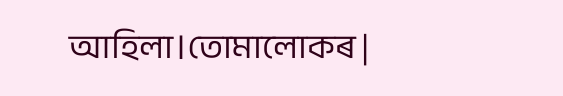আহিলা।তোমালোকৰ |